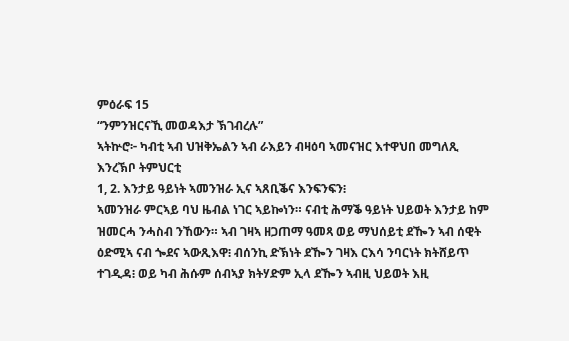ምዕራፍ 15
“ንምንዝርናኺ መወዳእታ ኽገብረሉ”
ኣትኵሮ፦ ካብቲ ኣብ ህዝቅኤልን ኣብ ራእይን ብዛዕባ ኣመናዝር እተዋህበ መግለጺ እንረኽቦ ትምህርቲ
1, 2. እንታይ ዓይነት ኣመንዝራ ኢና ኣጸቢቕና እንፍንፍን፧
ኣመንዝራ ምርኣይ ባህ ዜብል ነገር ኣይኰነን። ናብቲ ሕማቕ ዓይነት ህይወት እንታይ ከም ዝመርሓ ንሓስብ ንኸውን። ኣብ ገዛኣ ዘጋጠማ ዓመጻ ወይ ማህሰይቲ ደዀን ኣብ ሰዊት ዕድሚኣ ናብ ጐደና ኣውጺእዋ፧ ብሰንኪ ድኽነት ደዀን ገዛእ ርእሳ ንባርነት ክትሸይጥ ተገዲዳ፧ ወይ ካብ ሕሱም ሰብኣያ ክትሃድም ኢላ ደዀን ኣብዚ ህይወት እዚ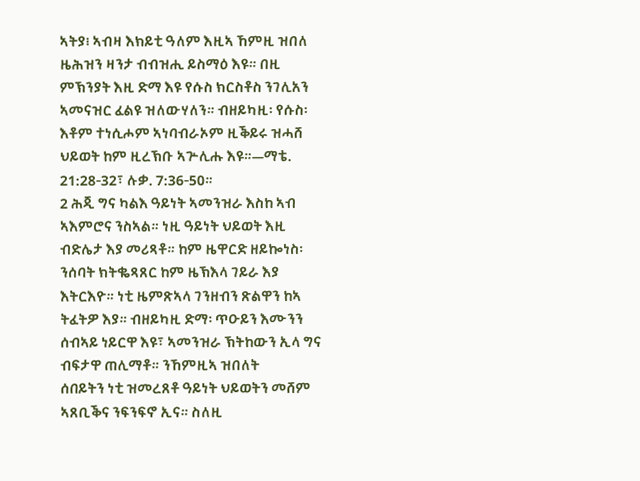ኣትያ፧ ኣብዛ እክይቲ ዓለም እዚኣ ኸምዚ ዝበለ ዜሕዝን ዛንታ ብብዝሒ ይስማዕ እዩ። በዚ ምኽንያት እዚ ድማ እዩ የሱስ ክርስቶስ ንገሊአን ኣመናዝር ፈልዩ ዝለውሃለን። ብዘይካዚ፡ የሱስ፡ እቶም ተነሲሖም ኣነባብራኦም ዚቕይሩ ዝሓሸ ህይወት ከም ዚረኽቡ ኣጕሊሑ እዩ።—ማቴ. 21:28-32፣ ሉቃ. 7:36-50።
2 ሕጂ ግና ካልእ ዓይነት ኣመንዝራ እስከ ኣብ ኣእምሮና ንስኣል። ነዚ ዓይነት ህይወት እዚ ብድሌታ እያ መሪጻቶ። ከም ዜዋርድ ዘይኰነስ፡ ንሰባት ክትቈጻጸር ከም ዜኽእላ ገይራ እያ እትርእዮ። ነቲ ዜምጽኣላ ገንዘብን ጽልዋን ከኣ ትፈትዎ እያ። ብዘይካዚ ድማ፡ ጥዑይን እሙንን ሰብኣይ ነይርዋ እዩ፣ ኣመንዝራ ኽትከውን ኢላ ግና ብፍታዋ ጠሊማቶ። ንኸምዚኣ ዝበለት
ሰበይትን ነቲ ዝመረጸቶ ዓይነት ህይወትን መሸም ኣጸቢቕና ንፍንፍኖ ኢና። ስለዚ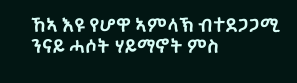ኸኣ እዩ የሆዋ ኣምላኽ ብተደጋጋሚ ንናይ ሓሶት ሃይማኖት ምስ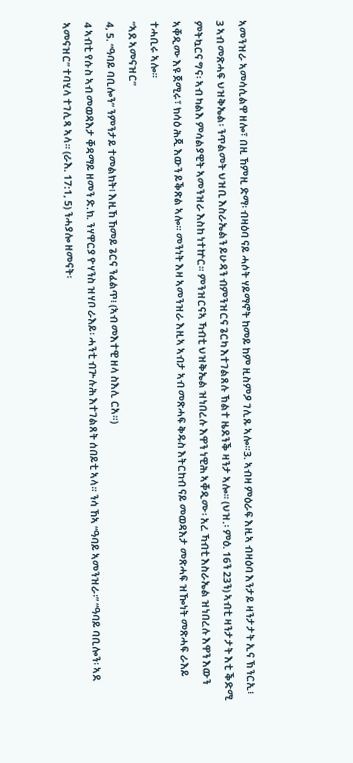ኣመንዝራ ኣመሳሲልዋ ዘሎ፣ በዚ ኸምዚ ድማ፡ ብዛዕባ ናይ ሓሶት ሃይማኖት ከመይ ከም ዚስምዖ ገሊጹ ኣሎ።3. ኣብዛ ምዕራፍ እዚኣ ብዛዕባ እንታይ ዛንታታት ኢና ኽንርኢ፧
3 ኣብ መጽሓፍ ህዝቅኤል፡ ንጥልመት ህዝቢ እስራኤልን ይሁዳን ብምንዝርና ጌርካ እተገልጸሉ ኽልተ ዜደንቕ ዛንታ ኣሎ። (ህዝ.፡ ምዕ. 16ን 23ን) ኣብቲ ዛንታታት እቲ ቕድሚ ምትኳርና ግና፡ ኣብ ካልእ ምሳልያዊት ኣመንዝራ እስከ ነተኵር። ምንዝርናኣ ኻብቲ ህዝቅኤል ዝነበረሉ እዋን ነዊሕ ኣቐዲሙ፡ አረ ኻብቲ እስራኤል ዝነበረሉ እዋን እውን ኣቐዲሙ እዩ ጀሚሩ፣ ክሳዕ ሕጂ እውን ይቕጽል ኣሎ። መንነት እዛ ኣመንዝራ እዚኣ ኣብታ ኣብ መጽሓፍ ቅዱስ እትርከብ ናይ መወዳእታ መጽሓፍ ዝዀነት መጽሓፍ ራእይ ተሓቢሩ ኣሎ።
“ኣደ ኣመናዝር”
4, 5. “ዓባይ ባቢሎን” ንምንታይ ተመልክት፧ እዚኸ ኸመይ ጌርና ንፈልጥ፧ (ኣብ መእተዊ ዘላ ስእሊ ርአ።)
4 ኣብቲ የሱስ ኣብ መወዳእታ ቐዳማይ ዘመን ድ.ክ. ንሃዋርያ ዮሃንስ ዝሃቦ ራእይ፡ ሓንቲ ብጕሉሕ እተገልጸት ሰበይቲ ኣላ። ንሳ ኸኣ “ዓባይ ኣመንዝራ፡” “ዓባይ ባቢሎን፡ ኣደ ኣመናዝር” ተባሂላ ተገሊጻ ኣላ። (ራእ. 17:1, 5) ንሓያሎ ዘመናት፡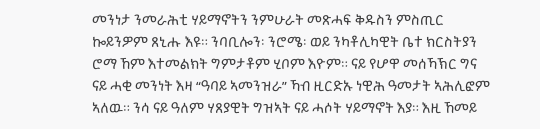መንነታ ንመራሕቲ ሃይማኖትን ንምሁራት መጽሓፍ ቅዱስን ምስጢር ኰይንዎም ጸኒሑ እዩ። ንባቢሎን፡ ንሮሜ፡ ወይ ንካቶሊካዊት ቤተ ክርስትያን ሮማ ኸም እተመልክት ግምታቶም ሂቦም እዮም። ናይ የሆዋ መሰኻኽር ግና ናይ ሓቂ መንነት እዛ “ዓባይ ኣመንዝራ” ኻብ ዚርድኡ ነዊሕ ዓመታት ኣሕሊፎም ኣለዉ። ንሳ ናይ ዓለም ሃጸያዊት ግዝኣት ናይ ሓሶት ሃይማኖት እያ። እዚ ኸመይ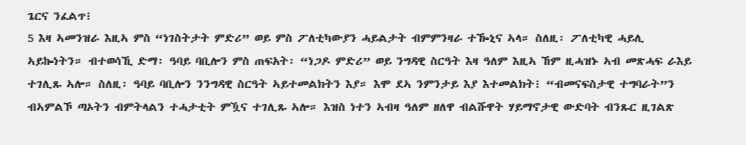ጌርና ንፈልጥ፧
5 እዛ ኣመንዝራ እዚኣ ምስ “ነገስትታት ምድሪ” ወይ ምስ ፖለቲካውያን ሓይልታት ብምምንዛራ ተዀኒና ኣላ። ስለዚ፡ ፖለቲካዊ ሓይሊ ኣይኰነትን። ብተወሳኺ ድማ፡ ዓባይ ባቢሎን ምስ ጠፍአት፡ “ነጋዶ ምድሪ” ወይ ንግዳዊ ስርዓት እዛ ዓለም እዚኣ ኸም ዚሓዝኑ ኣብ መጽሓፍ ራእይ ተገሊጹ ኣሎ። ስለዚ፡ ዓባይ ባቢሎን ንንግዳዊ ስርዓት ኣይተመልክትን እያ። እሞ ደኣ ንምንታይ እያ እተመልክት፧ “ብመናፍስታዊ ተግባራት”ን ብኣምልኾ ጣኦትን ብምትላልን ተሓታቲት ምዃና ተገሊጹ ኣሎ። እዝስ ነተን ኣብዛ ዓለም ዘለዋ ብልሹዋት ሃይማኖታዊ ውድባት ብንጹር ዚገልጽ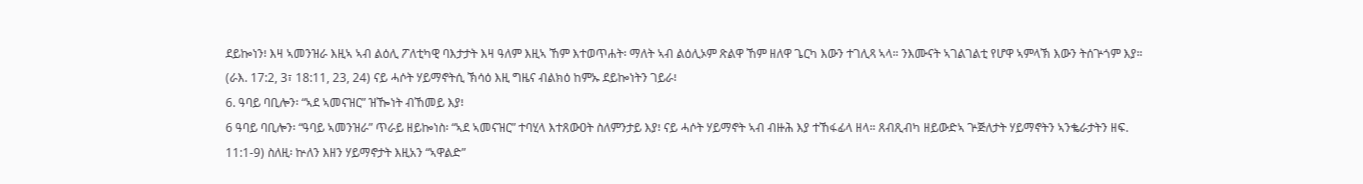ደይኰነን፧ እዛ ኣመንዝራ እዚኣ ኣብ ልዕሊ ፖለቲካዊ ባእታታት እዛ ዓለም እዚኣ ኸም እተወጥሐት፡ ማለት ኣብ ልዕሊኦም ጽልዋ ኸም ዘለዋ ጌርካ እውን ተገሊጻ ኣላ። ንእሙናት ኣገልገልቲ የሆዋ ኣምላኽ እውን ትሰጕጎም እያ። (ራእ. 17:2, 3፣ 18:11, 23, 24) ናይ ሓሶት ሃይማኖትሲ ኽሳዕ እዚ ግዜና ብልክዕ ከምኡ ደይኰነትን ገይራ፧
6. ዓባይ ባቢሎን፡ “ኣደ ኣመናዝር” ዝዀነት ብኸመይ እያ፧
6 ዓባይ ባቢሎን፡ “ዓባይ ኣመንዝራ” ጥራይ ዘይኰነስ፡ “ኣደ ኣመናዝር” ተባሂላ እተጸውዐት ስለምንታይ እያ፧ ናይ ሓሶት ሃይማኖት ኣብ ብዙሕ እያ ተኸፋፊላ ዘላ። ጸብጺብካ ዘይውድኣ ጕጅለታት ሃይማኖትን ኣንቈራታትን ዘፍ. 11:1-9) ስለዚ፡ ኵለን እዘን ሃይማኖታት እዚአን “ኣዋልድ”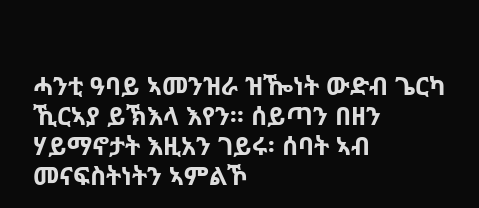ሓንቲ ዓባይ ኣመንዝራ ዝዀነት ውድብ ጌርካ ኺርኣያ ይኽእላ እየን። ሰይጣን በዘን ሃይማኖታት እዚአን ገይሩ፡ ሰባት ኣብ መናፍስትነትን ኣምልኾ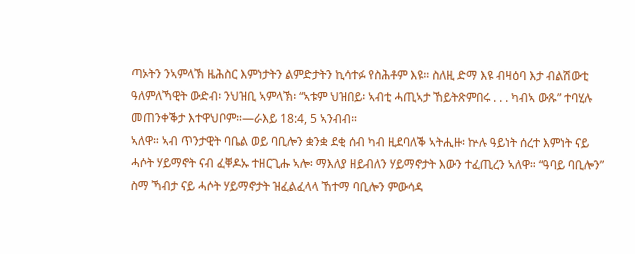ጣኦትን ንኣምላኽ ዜሕስር እምነታትን ልምድታትን ኪሳተፉ የስሕቶም እዩ። ስለዚ ድማ እዩ ብዛዕባ እታ ብልሽውቲ ዓለምለኻዊት ውድብ፡ ንህዝቢ ኣምላኽ፡ “ኣቱም ህዝበይ፡ ኣብቲ ሓጢኣታ ኸይትጽምበሩ . . . ካብኣ ውጹ” ተባሂሉ መጠንቀቕታ እተዋህቦም።—ራእይ 18:4, 5 ኣንብብ።
ኣለዋ። ኣብ ጥንታዊት ባቤል ወይ ባቢሎን ቋንቋ ደቂ ሰብ ካብ ዚደባለቕ ኣትሒዙ፡ ኵሉ ዓይነት ሰረተ እምነት ናይ ሓሶት ሃይማኖት ናብ ፈቐዶኡ ተዘርጊሑ ኣሎ፡ ማእለያ ዘይብለን ሃይማኖታት እውን ተፈጢረን ኣለዋ። “ዓባይ ባቢሎን” ስማ ኻብታ ናይ ሓሶት ሃይማኖታት ዝፈልፈላላ ኸተማ ባቢሎን ምውሳዳ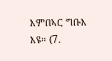እምበኣር ግቡእ እዩ። (7.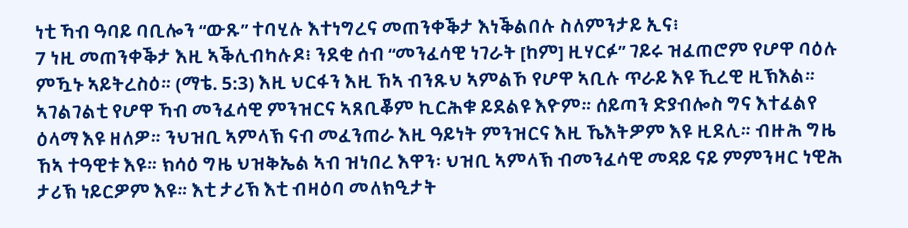ነቲ ኻብ ዓባይ ባቢሎን “ውጹ” ተባሂሉ እተነግረና መጠንቀቕታ እነቕልበሉ ስለምንታይ ኢና፧
7 ነዚ መጠንቀቕታ እዚ ኣቕሊብካሉዶ፧ ንደቂ ሰብ “መንፈሳዊ ነገራት [ከም] ዚሃርፉ” ገይሩ ዝፈጠሮም የሆዋ ባዕሉ ምዃኑ ኣይትረስዕ። (ማቴ. 5:3) እዚ ህርፋን እዚ ኸኣ ብንጹህ ኣምልኾ የሆዋ ኣቢሉ ጥራይ እዩ ኺረዊ ዚኽእል። ኣገልገልቲ የሆዋ ኻብ መንፈሳዊ ምንዝርና ኣጸቢቖም ኪርሕቁ ይደልዩ እዮም። ሰይጣን ድያብሎስ ግና እተፈልየ ዕላማ እዩ ዘለዎ። ንህዝቢ ኣምላኽ ናብ መፈንጠራ እዚ ዓይነት ምንዝርና እዚ ኼእትዎም እዩ ዚደሊ። ብዙሕ ግዜ ኸኣ ተዓዊቱ እዩ። ክሳዕ ግዜ ህዝቅኤል ኣብ ዝነበረ እዋን፡ ህዝቢ ኣምላኽ ብመንፈሳዊ መዳይ ናይ ምምንዛር ነዊሕ ታሪኽ ነይርዎም እዩ። እቲ ታሪኽ እቲ ብዛዕባ መለክዒታት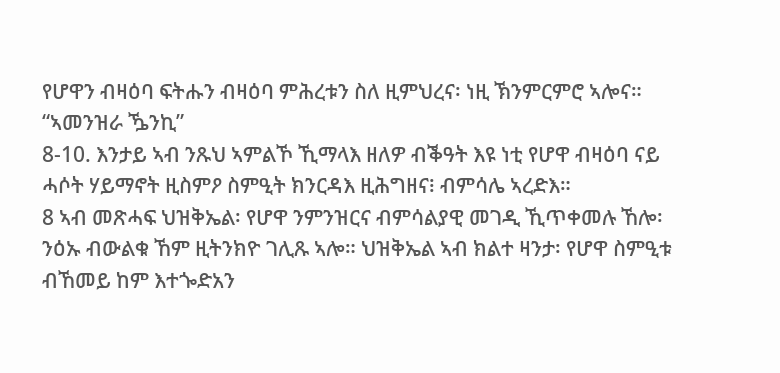የሆዋን ብዛዕባ ፍትሑን ብዛዕባ ምሕረቱን ስለ ዚምህረና፡ ነዚ ኽንምርምሮ ኣሎና።
“ኣመንዝራ ዄንኪ”
8-10. እንታይ ኣብ ንጹህ ኣምልኾ ኺማላእ ዘለዎ ብቕዓት እዩ ነቲ የሆዋ ብዛዕባ ናይ ሓሶት ሃይማኖት ዚስምዖ ስምዒት ክንርዳእ ዚሕግዘና፧ ብምሳሌ ኣረድእ።
8 ኣብ መጽሓፍ ህዝቅኤል፡ የሆዋ ንምንዝርና ብምሳልያዊ መገዲ ኺጥቀመሉ ኸሎ፡ ንዕኡ ብውልቁ ኸም ዚትንክዮ ገሊጹ ኣሎ። ህዝቅኤል ኣብ ክልተ ዛንታ፡ የሆዋ ስምዒቱ ብኸመይ ከም እተጐድአን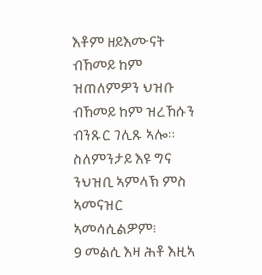እቶም ዘይእሙናት ብኸመይ ከም ዝጠለምዎን ህዝቡ ብኸመይ ከም ዝረኸሱን ብንጹር ገሊጹ ኣሎ። ስለምንታይ እዩ ግና ንህዝቢ ኣምላኽ ምስ ኣመናዝር ኣመሳሲልዎም፧
9 መልሲ እዛ ሕቶ እዚኣ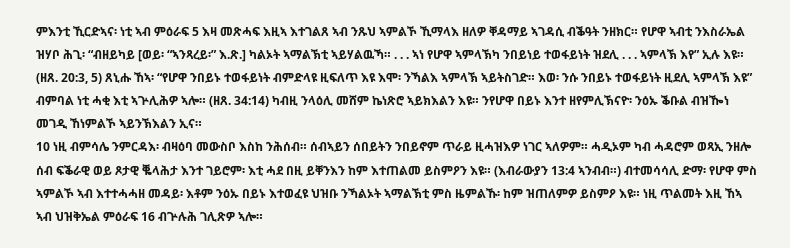ምእንቲ ኺርድኣና፡ ነቲ ኣብ ምዕራፍ 5 እዛ መጽሓፍ እዚኣ እተገልጸ ኣብ ንጹህ ኣምልኾ ኺማላእ ዘለዎ ቐዳማይ ኣገዳሲ ብቕዓት ንዘክር። የሆዋ ኣብቲ ንእስራኤል ዝሃቦ ሕጊ፡ “ብዘይካይ [ወይ፡ “ኣንጻረይ፡” እ.ጽ.] ካልኦት ኣማልኽቲ ኣይሃልዉኻ። . . . ኣነ የሆዋ ኣምላኽካ ንበይነይ ተወፋይነት ዝደሊ . . . ኣምላኽ እየ” ኢሉ እዩ። (ዘጸ. 20:3, 5) ጸኒሑ ኸኣ፡ “የሆዋ ንበይኑ ተወፋይነት ብምድላዩ ዚፍለጥ እዩ እሞ፡ ንኻልእ ኣምላኽ ኣይትስገድ። እወ፡ ንሱ ንበይኑ ተወፋይነት ዚደሊ ኣምላኽ እዩ” ብምባል ነቲ ሓቂ እቲ ኣጕሊሕዎ ኣሎ። (ዘጸ. 34:14) ካብዚ ንላዕሊ መሸም ኬነጽሮ ኣይክእልን እዩ። ንየሆዋ በይኑ እንተ ዘየምሊኽናዮ፡ ንዕኡ ቕቡል ብዝዀነ መገዲ ኸነምልኾ ኣይንኽእልን ኢና።
10 ነዚ ብምሳሌ ንምርዳእ፡ ብዛዕባ መውስቦ እስከ ንሕሰብ። ሰብኣይን ሰበይትን ንበይኖም ጥራይ ዚሓዝእዎ ነገር ኣለዎም። ሓዲኦም ካብ ሓዳሮም ወጻኢ ንዘሎ ሰብ ፍቕራዊ ወይ ጾታዊ ቘላሕታ እንተ ገይሮም፡ እቲ ሓደ በዚ ይቐንእን ከም እተጠልመ ይስምዖን እዩ። (እብራውያን 13:4 ኣንብብ።) ብተመሳሳሊ ድማ፡ የሆዋ ምስ ኣምልኾ ኣብ እተተሓሓዘ መዳይ፡ እቶም ንዕኡ በይኑ እተወፈዩ ህዝቡ ንኻልኦት ኣማልኽቲ ምስ ዜምልኹ፡ ከም ዝጠለምዎ ይስምዖ እዩ። ነዚ ጥልመት እዚ ኸኣ ኣብ ህዝቅኤል ምዕራፍ 16 ብጕሉሕ ገሊጽዎ ኣሎ።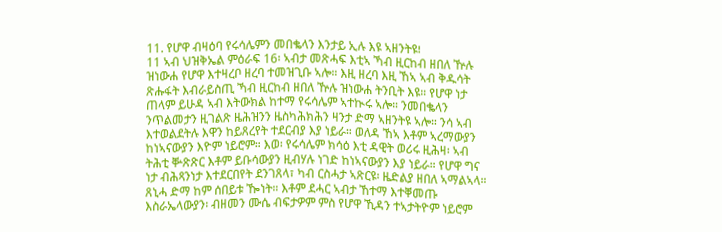11. የሆዋ ብዛዕባ የሩሳሌምን መበቈላን እንታይ ኢሉ እዩ ኣዘንትዩ፧
11 ኣብ ህዝቅኤል ምዕራፍ 16፡ ኣብታ መጽሓፍ እቲኣ ኻብ ዚርከብ ዘበለ ዅሉ ዝነውሐ የሆዋ እተዛረቦ ዘረባ ተመዝጊቡ ኣሎ። እዚ ዘረባ እዚ ኸኣ ኣብ ቅዱሳት ጽሑፋት እብራይስጢ ኻብ ዚርከብ ዘበለ ዅሉ ዝነውሐ ትንቢት እዩ። የሆዋ ነታ ጠላም ይሁዳ ኣብ እትውክል ከተማ የሩሳሌም ኣተኲሩ ኣሎ። ንመበቈላን ንጥልመታን ዚገልጽ ዜሕዝንን ዜስካሕክሕን ዛንታ ድማ ኣዘንትዩ ኣሎ። ንሳ ኣብ እተወልደትሉ እዋን ከይጸረየት ተደርብያ እያ ነይራ። ወለዳ ኸኣ እቶም ኣረማውያን ከነኣናውያን እዮም ነይሮም። እወ፡ የሩሳሌም ክሳዕ እቲ ዳዊት ወሪሩ ዚሕዛ፡ ኣብ ትሕቲ ቝጽጽር እቶም ይቡሳውያን ዚብሃሉ ነገድ ከነኣናውያን እያ ነይራ። የሆዋ ግና ነታ ብሕጻንነታ እተደርበየት ደንገጸላ፣ ካብ ርስሓታ ኣጽርዩ፡ ዜድልያ ዘበለ ኣማልኣላ። ጸኒሓ ድማ ከም ሰበይቱ ዀነት። እቶም ደሓር ኣብታ ኸተማ እተቐመጡ እስራኤላውያን፡ ብዘመን ሙሴ ብፍታዎም ምስ የሆዋ ኺዳን ተኣታትዮም ነይሮም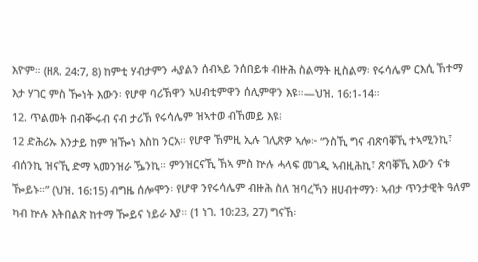እዮም። (ዘጸ. 24:7, 8) ከምቲ ሃብታምን ሓያልን ሰብኣይ ንሰበይቱ ብዙሕ ስልማት ዚስልማ፡ የሩሳሌም ርእሲ ኸተማ እታ ሃገር ምስ ዀነት እውን፡ የሆዋ ባሪኽዋን ኣሀብቲምዋን ሰሊምዋን እዩ።—ህዝ. 16:1-14።
12. ጥልመት በብቝሩብ ናብ ታሪኽ የሩሳሌም ዝኣተወ ብኸመይ እዩ፧
12 ድሕሪኡ እንታይ ከም ዝዀነ እስከ ንርአ። የሆዋ ኸምዚ ኢሉ ገሊጽዎ ኣሎ፦ “ንስኺ ግና ብጽባቐኺ ተኣሚንኪ፣ ብሰንኪ ዝናኺ ድማ ኣመንዝራ ዄንኪ። ምንዝርናኺ ኸኣ ምስ ኵሉ ሓላፍ መገዲ ኣብዚሕኪ፣ ጽባቐኺ እውን ናቱ ዀይኑ።” (ህዝ. 16:15) ብግዜ ሰሎሞን፡ የሆዋ ንየሩሳሌም ብዙሕ ስለ ዝባረኻን ዘሀብተማን፡ ኣብታ ጥንታዊት ዓለም ካብ ኵሉ እትበልጽ ከተማ ዀይና ነይራ እያ። (1 ነገ. 10:23, 27) ግናኸ፡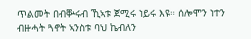ጥልመት በብቝሩብ ኺኣቱ ጀሚሩ ነይሩ እዩ። ሰሎሞን ነተን ብዙሓት ጓኖት ኣንስቱ ባህ ኬብለን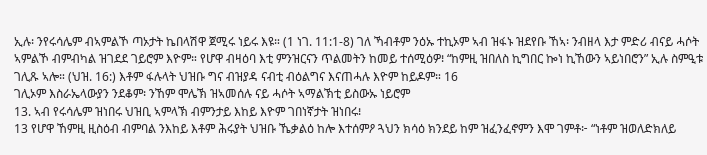ኢሉ፡ ንየሩሳሌም ብኣምልኾ ጣኦታት ኬበላሽዋ ጀሚሩ ነይሩ እዩ። (1 ነገ. 11:1-8) ገለ ኻብቶም ንዕኡ ተኪኦም ኣብ ዝፋኑ ዝደየቡ ኸኣ፡ ንብዘላ እታ ምድሪ ብናይ ሓሶት ኣምልኾ ብምብካል ዝገደደ ገይሮም እዮም። የሆዋ ብዛዕባ እቲ ምንዝርናን ጥልመትን ከመይ ተሰሚዕዎ፧ “ከምዚ ዝበለስ ኪግበር ኰነ ኪኸውን ኣይነበሮን” ኢሉ ስምዒቱ ገሊጹ ኣሎ። (ህዝ. 16:) እቶም ፋሉላት ህዝቡ ግና ብዝያዳ ናብቲ ብዕልግና እናጠሓሉ እዮም ከይዶም። 16
ገሊኦም እስራኤላውያን ንደቆም፡ ንኸም ሞሌኽ ዝኣመሰሉ ናይ ሓሶት ኣማልኽቲ ይስውኡ ነይሮም
13. ኣብ የሩሳሌም ዝነበሩ ህዝቢ ኣምላኽ ብምንታይ እከይ እዮም ገበነኛታት ዝነበሩ፧
13 የሆዋ ኸምዚ ዚስዕብ ብምባል ንእከይ እቶም ሕሩያት ህዝቡ ኼቃልዕ ከሎ እተሰምዖ ጓህን ክሳዕ ክንደይ ከም ዝፈንፈኖምን እሞ ገምቶ፦ “ነቶም ዝወለድክለይ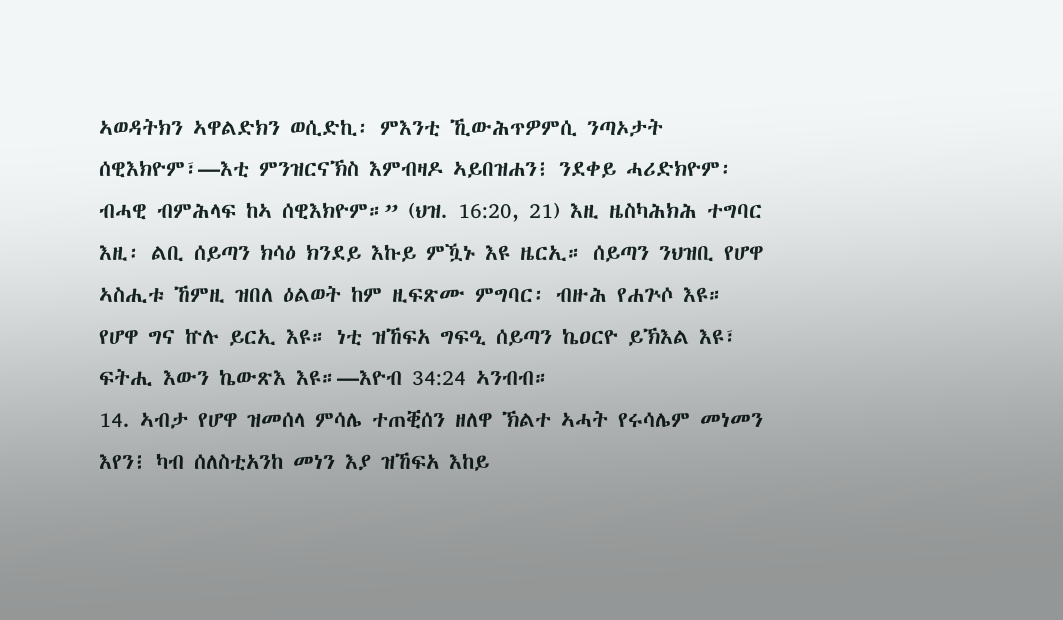ኣወዳትክን ኣዋልድክን ወሲድኪ፡ ምእንቲ ኺውሕጥዎምሲ ንጣኦታት ሰዊእክዮም፣—እቲ ምንዝርናኽስ እምብዛዶ ኣይበዝሐን፧ ንደቀይ ሓሪድክዮም፡ ብሓዊ ብምሕላፍ ከኣ ሰዊእክዮም።” (ህዝ. 16:20, 21) እዚ ዜስካሕክሕ ተግባር እዚ፡ ልቢ ሰይጣን ክሳዕ ክንደይ እኩይ ምዃኑ እዩ ዜርኢ። ሰይጣን ንህዝቢ የሆዋ ኣስሒቱ ኸምዚ ዝበለ ዕልወት ከም ዚፍጽሙ ምግባር፡ ብዙሕ የሐጕሶ እዩ። የሆዋ ግና ኵሉ ይርኢ እዩ። ነቲ ዝኸፍአ ግፍዒ ሰይጣን ኬዐርዮ ይኽእል እዩ፣ ፍትሒ እውን ኬውጽእ እዩ።—እዮብ 34:24 ኣንብብ።
14. ኣብታ የሆዋ ዝመሰላ ምሳሌ ተጠቒሰን ዘለዋ ኽልተ ኣሓት የሩሳሌም መነመን እየን፧ ካብ ሰለስቲአንከ መነን እያ ዝኸፍአ እከይ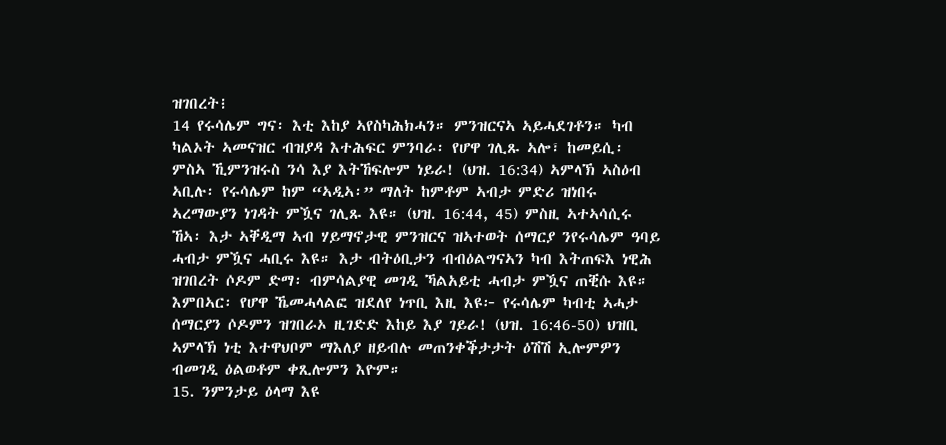ዝገበረት፧
14 የሩሳሌም ግና፡ እቲ እከያ ኣየስካሕክሓን። ምንዝርናኣ ኣይሓደገቶን። ካብ ካልኦት ኣመናዝር ብዝያዳ እተሕፍር ምንባራ፡ የሆዋ ገሊጹ ኣሎ፣ ከመይሲ፡ ምስኣ ኺምንዝሩስ ንሳ እያ እትኸፍሎም ነይራ! (ህዝ. 16:34) ኣምላኽ ኣስዕብ ኣቢሉ፡ የሩሳሌም ከም “ኣዲኣ፡” ማለት ከምቶም ኣብታ ምድሪ ዝነበሩ ኣረማውያን ነገዳት ምዃና ገሊጹ እዩ። (ህዝ. 16:44, 45) ምስዚ ኣተኣሳሲሩ ኸኣ፡ እታ ኣቐዲማ ኣብ ሃይማኖታዊ ምንዝርና ዝኣተወት ሰማርያ ንየሩሳሌም ዓባይ ሓብታ ምዃና ሓቢሩ እዩ። እታ ብትዕቢታን ብብዕልግናኣን ካብ እትጠፍእ ነዊሕ ዝገበረት ሶዶም ድማ፡ ብምሳልያዊ መገዲ ኻልአይቲ ሓብታ ምዃና ጠቒሱ እዩ። እምበኣር፡ የሆዋ ኼመሓላልፎ ዝደለየ ነጥቢ እዚ እዩ፦ የሩሳሌም ካብቲ ኣሓታ ሰማርያን ሶዶምን ዝገበራኦ ዚገድድ እከይ እያ ገይራ! (ህዝ. 16:46-50) ህዝቢ ኣምላኽ ነቲ እተዋህቦም ማእለያ ዘይብሉ መጠንቀቕታታት ዕሽሽ ኢሎምዎን ብመገዲ ዕልወቶም ቀጺሎምን እዮም።
15. ንምንታይ ዕላማ እዩ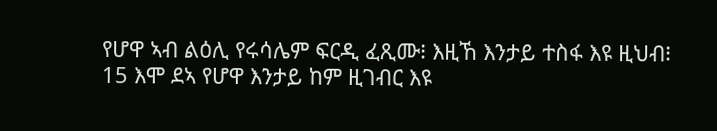የሆዋ ኣብ ልዕሊ የሩሳሌም ፍርዲ ፈጺሙ፧ እዚኸ እንታይ ተስፋ እዩ ዚህብ፧
15 እሞ ደኣ የሆዋ እንታይ ከም ዚገብር እዩ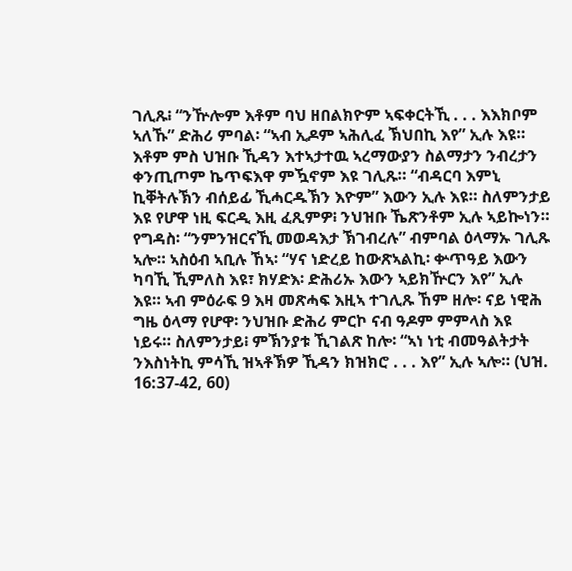ገሊጹ፧ “ንዅሎም እቶም ባህ ዘበልክዮም ኣፍቀርትኺ . . . እእክቦም ኣለኹ” ድሕሪ ምባል፡ “ኣብ ኢዶም ኣሕሊፈ ኽህበኪ እየ” ኢሉ እዩ። እቶም ምስ ህዝቡ ኺዳን እተኣታተዉ ኣረማውያን ስልማታን ንብረታን ቀንጢጦም ኬጥፍእዋ ምዃኖም እዩ ገሊጹ። “ብዳርባ እምኒ ኪቐትሉኽን ብሰይፊ ኺሓርዱኽን እዮም” እውን ኢሉ እዩ። ስለምንታይ እዩ የሆዋ ነዚ ፍርዲ እዚ ፈጺምዎ፧ ንህዝቡ ኼጽንቶም ኢሉ ኣይኰነን። የግዳስ፡ “ንምንዝርናኺ መወዳእታ ኽገብረሉ” ብምባል ዕላማኡ ገሊጹ ኣሎ። ኣስዕብ ኣቢሉ ኸኣ፡ “ሃና ነድረይ ከውጽኣልኪ፡ ቍጥዓይ እውን ካባኺ ኺምለስ እዩ፣ ክሃድእ፡ ድሕሪኡ እውን ኣይክዅርን እየ” ኢሉ እዩ። ኣብ ምዕራፍ 9 እዛ መጽሓፍ እዚኣ ተገሊጹ ኸም ዘሎ፡ ናይ ነዊሕ ግዜ ዕላማ የሆዋ፡ ንህዝቡ ድሕሪ ምርኮ ናብ ዓዶም ምምላስ እዩ ነይሩ። ስለምንታይ፧ ምኽንያቱ ኺገልጽ ከሎ፡ “ኣነ ነቲ ብመዓልትታት ንእስነትኪ ምሳኺ ዝኣቶኽዎ ኺዳን ክዝክሮ . . . እየ” ኢሉ ኣሎ። (ህዝ. 16:37-42, 60)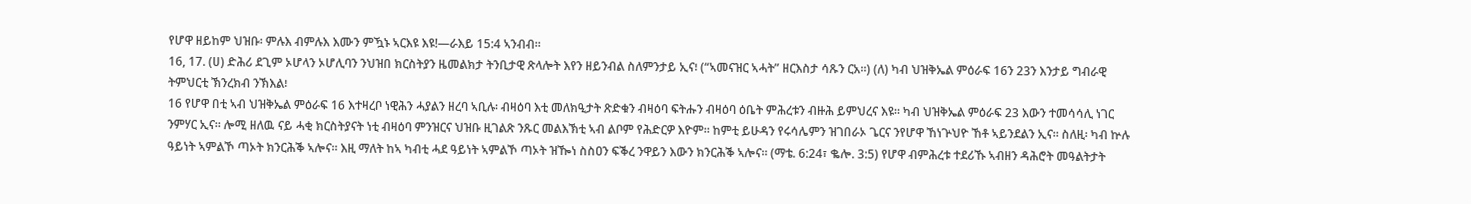የሆዋ ዘይከም ህዝቡ፡ ምሉእ ብምሉእ እሙን ምዃኑ ኣርእዩ እዩ!—ራእይ 15:4 ኣንብብ።
16, 17. (ሀ) ድሕሪ ደጊም ኦሆላን ኦሆሊባን ንህዝበ ክርስትያን ዜመልክታ ትንቢታዊ ጽላሎት እየን ዘይንብል ስለምንታይ ኢና፧ (“ኣመናዝር ኣሓት” ዘርእስታ ሳጹን ርአ።) (ለ) ካብ ህዝቅኤል ምዕራፍ 16ን 23ን እንታይ ግብራዊ ትምህርቲ ኽንረክብ ንኽእል፧
16 የሆዋ በቲ ኣብ ህዝቅኤል ምዕራፍ 16 እተዛረቦ ነዊሕን ሓያልን ዘረባ ኣቢሉ፡ ብዛዕባ እቲ መለክዒታት ጽድቁን ብዛዕባ ፍትሑን ብዛዕባ ዕቤት ምሕረቱን ብዙሕ ይምህረና እዩ። ካብ ህዝቅኤል ምዕራፍ 23 እውን ተመሳሳሊ ነገር ንምሃር ኢና። ሎሚ ዘለዉ ናይ ሓቂ ክርስትያናት ነቲ ብዛዕባ ምንዝርና ህዝቡ ዚገልጽ ንጹር መልእኽቲ ኣብ ልቦም የሕድርዎ እዮም። ከምቲ ይሁዳን የሩሳሌምን ዝገበራኦ ጌርና ንየሆዋ ኸነጕህዮ ኸቶ ኣይንደልን ኢና። ስለዚ፡ ካብ ኵሉ ዓይነት ኣምልኾ ጣኦት ክንርሕቕ ኣሎና። እዚ ማለት ከኣ ካብቲ ሓደ ዓይነት ኣምልኾ ጣኦት ዝዀነ ስስዐን ፍቕረ ንዋይን እውን ክንርሕቕ ኣሎና። (ማቴ. 6:24፣ ቈሎ. 3:5) የሆዋ ብምሕረቱ ተደሪኹ ኣብዘን ዳሕሮት መዓልትታት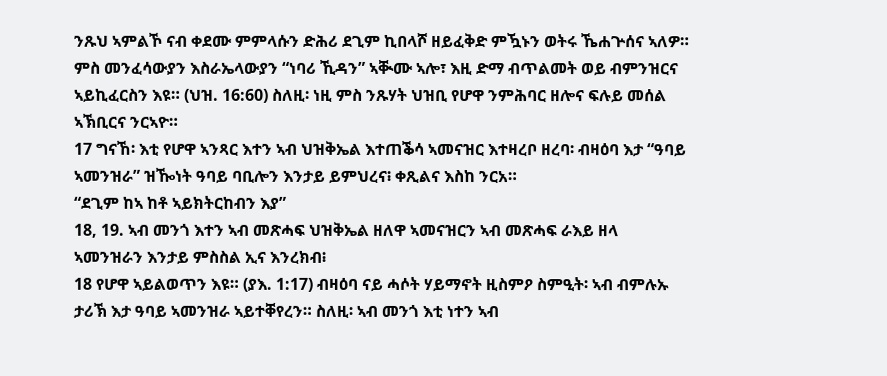ንጹህ ኣምልኾ ናብ ቀደሙ ምምላሱን ድሕሪ ደጊም ኪበላሾ ዘይፈቅድ ምዃኑን ወትሩ ኼሐጕሰና ኣለዎ። ምስ መንፈሳውያን እስራኤላውያን “ነባሪ ኺዳን” ኣቚሙ ኣሎ፣ እዚ ድማ ብጥልመት ወይ ብምንዝርና ኣይኪፈርስን እዩ። (ህዝ. 16:60) ስለዚ፡ ነዚ ምስ ንጹሃት ህዝቢ የሆዋ ንምሕባር ዘሎና ፍሉይ መሰል ኣኽቢርና ንርኣዮ።
17 ግናኸ፡ እቲ የሆዋ ኣንጻር እተን ኣብ ህዝቅኤል እተጠቕሳ ኣመናዝር እተዛረቦ ዘረባ፡ ብዛዕባ እታ “ዓባይ ኣመንዝራ” ዝዀነት ዓባይ ባቢሎን እንታይ ይምህረና፧ ቀጺልና እስከ ንርአ።
“ደጊም ከኣ ከቶ ኣይክትርከብን እያ”
18, 19. ኣብ መንጎ እተን ኣብ መጽሓፍ ህዝቅኤል ዘለዋ ኣመናዝርን ኣብ መጽሓፍ ራእይ ዘላ ኣመንዝራን እንታይ ምስስል ኢና እንረክብ፧
18 የሆዋ ኣይልወጥን እዩ። (ያእ. 1:17) ብዛዕባ ናይ ሓሶት ሃይማኖት ዚስምዖ ስምዒት፡ ኣብ ብምሉኡ ታሪኽ እታ ዓባይ ኣመንዝራ ኣይተቐየረን። ስለዚ፡ ኣብ መንጎ እቲ ነተን ኣብ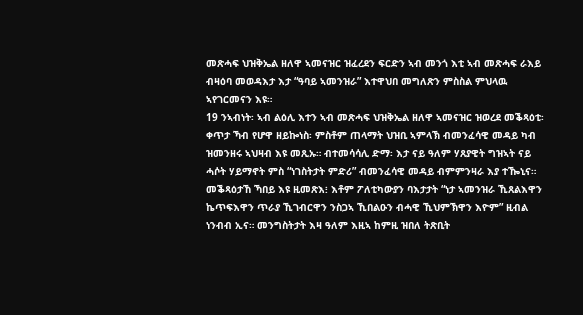መጽሓፍ ህዝቅኤል ዘለዋ ኣመናዝር ዝፈረደን ፍርድን ኣብ መንጎ እቲ ኣብ መጽሓፍ ራእይ ብዛዕባ መወዳእታ እታ “ዓባይ ኣመንዝራ” እተዋህበ መግለጽን ምስስል ምህላዉ ኣየገርመናን እዩ።
19 ንኣብነት፡ ኣብ ልዕሊ እተን ኣብ መጽሓፍ ህዝቅኤል ዘለዋ ኣመናዝር ዝወረደ መቕጻዕቲ፡ ቀጥታ ኻብ የሆዋ ዘይኰነስ፡ ምስቶም ጠላማት ህዝቢ ኣምላኽ ብመንፈሳዊ መዳይ ካብ ዝመንዘሩ ኣህዛብ እዩ መጺኡ። ብተመሳሳሊ ድማ፡ እታ ናይ ዓለም ሃጸያዊት ግዝኣት ናይ ሓሶት ሃይማኖት ምስ “ነገስትታት ምድሪ” ብመንፈሳዊ መዳይ ብምምንዛራ እያ ተዀኒና። መቕጻዕታኸ ኻበይ እዩ ዚመጽእ፧ እቶም ፖለቲካውያን ባእታታት “ነታ ኣመንዝራ ኺጸልእዋን ኬጥፍእዋን ጥራያ ኺገብርዋን ንስጋኣ ኺበልዑን ብሓዊ ኺህምኽዋን እዮም” ዚብል ነንብብ ኢና። መንግስትታት እዛ ዓለም እዚኣ ከምዚ ዝበለ ትጽቢት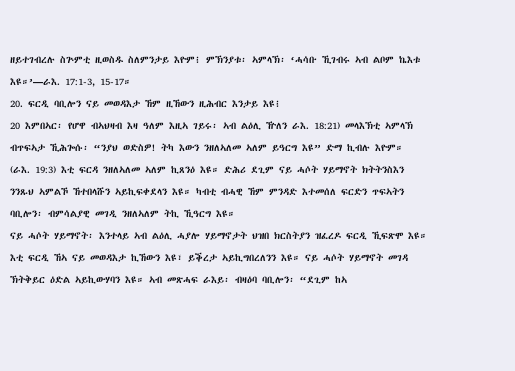ዘይተገብረሉ ስጕምቲ ዚወስዱ ስለምንታይ እዮም፧ ምኽንያቱ፡ ኣምላኽ፡ ‘ሓሳቡ ኺገብሩ ኣብ ልቦም ኬእቱ እዩ።’—ራእ. 17:1-3, 15-17።
20. ፍርዲ ባቢሎን ናይ መወዳእታ ኸም ዚኸውን ዚሕብር እንታይ እዩ፧
20 እምበኣር፡ የሆዋ ብኣህዛብ እዛ ዓለም እዚኣ ገይሩ፡ ኣብ ልዕሊ ዅለን ራእ. 18:21) መላእኽቲ ኣምላኽ ብጥፍኣታ ኺሕጐሱ፡ “ንያህ ወድስዎ! ትካ እውን ንዘለኣለመ ኣለም ይዓርግ እዩ” ድማ ኪብሉ እዮም። (ራእ. 19:3) እቲ ፍርዳ ንዘለኣለመ ኣለም ኪጸንዕ እዩ። ድሕሪ ደጊም ናይ ሓሶት ሃይማኖት ክትትንስእን ንንጹህ ኣምልኾ ኸተበላሹን ኣይኪፍቀደላን እዩ። ካብቲ ብሓዊ ኸም ምንዳድ እተመሰለ ፍርድን ጥፍኣትን ባቢሎን፡ ብምሳልያዊ መገዲ ንዘለኣለም ትኪ ኺዓርግ እዩ።
ናይ ሓሶት ሃይማኖት፡ እንተላይ ኣብ ልዕሊ ሓያሎ ሃይማኖታት ህዝበ ክርስትያን ዝፈረዶ ፍርዲ ኺፍጽሞ እዩ። እቲ ፍርዲ ኸኣ ናይ መወዳእታ ኪኸውን እዩ፣ ይቕረታ ኣይኪግበረለንን እዩ። ናይ ሓሶት ሃይማኖት መገዳ ኽትቅይር ዕድል ኣይኪውሃባን እዩ። ኣብ መጽሓፍ ራእይ፡ ብዛዕባ ባቢሎን፡ “ደጊም ከኣ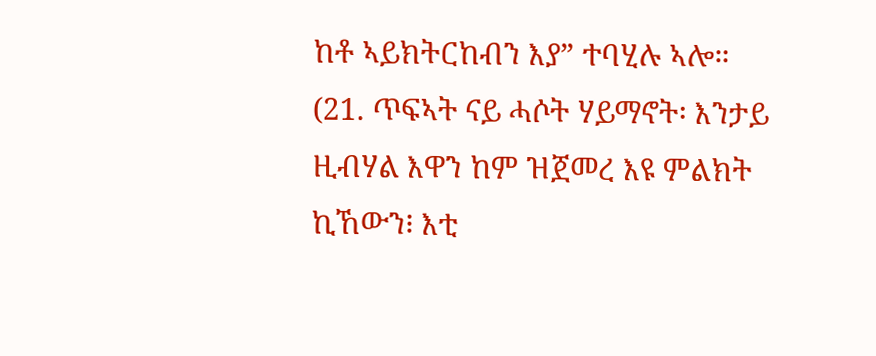ከቶ ኣይክትርከብን እያ” ተባሂሉ ኣሎ። (21. ጥፍኣት ናይ ሓሶት ሃይማኖት፡ እንታይ ዚብሃል እዋን ከም ዝጀመረ እዩ ምልክት ኪኸውን፧ እቲ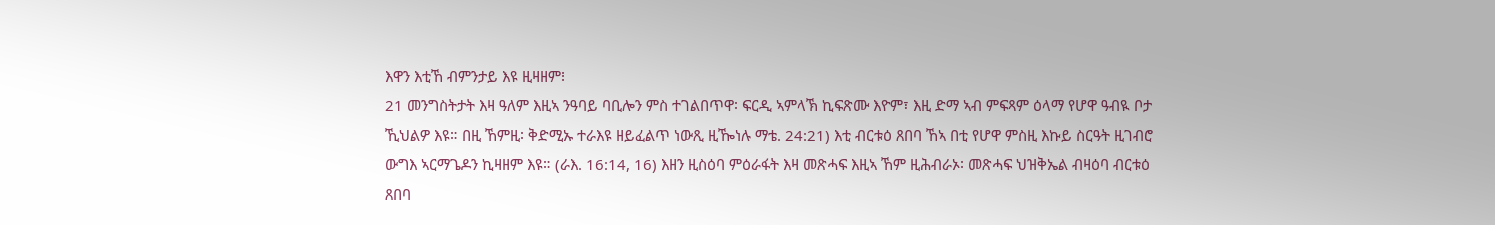እዋን እቲኸ ብምንታይ እዩ ዚዛዘም፧
21 መንግስትታት እዛ ዓለም እዚኣ ንዓባይ ባቢሎን ምስ ተገልበጥዋ፡ ፍርዲ ኣምላኽ ኪፍጽሙ እዮም፣ እዚ ድማ ኣብ ምፍጻም ዕላማ የሆዋ ዓብዪ ቦታ ኺህልዎ እዩ። በዚ ኸምዚ፡ ቅድሚኡ ተራእዩ ዘይፈልጥ ነውጺ ዚዀነሉ ማቴ. 24:21) እቲ ብርቱዕ ጸበባ ኸኣ በቲ የሆዋ ምስዚ እኩይ ስርዓት ዚገብሮ ውግእ ኣርማጌዶን ኪዛዘም እዩ። (ራእ. 16:14, 16) እዘን ዚስዕባ ምዕራፋት እዛ መጽሓፍ እዚኣ ኸም ዚሕብራኦ፡ መጽሓፍ ህዝቅኤል ብዛዕባ ብርቱዕ ጸበባ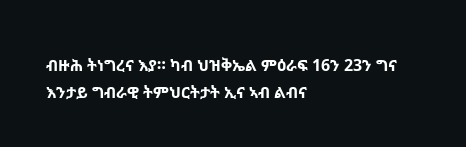ብዙሕ ትነግረና እያ። ካብ ህዝቅኤል ምዕራፍ 16ን 23ን ግና እንታይ ግብራዊ ትምህርትታት ኢና ኣብ ልብና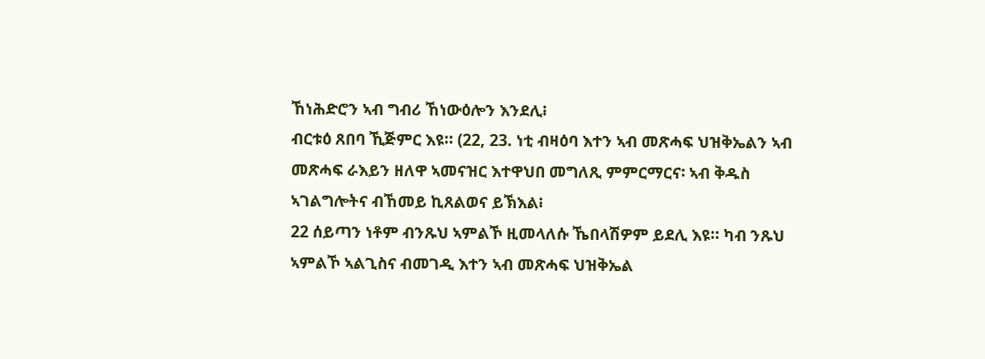ኸነሕድሮን ኣብ ግብሪ ኸነውዕሎን እንደሊ፧
ብርቱዕ ጸበባ ኺጅምር እዩ። (22, 23. ነቲ ብዛዕባ እተን ኣብ መጽሓፍ ህዝቅኤልን ኣብ መጽሓፍ ራእይን ዘለዋ ኣመናዝር እተዋህበ መግለጺ ምምርማርና፡ ኣብ ቅዱስ ኣገልግሎትና ብኸመይ ኪጸልወና ይኽእል፧
22 ሰይጣን ነቶም ብንጹህ ኣምልኾ ዚመላለሱ ኼበላሽዎም ይደሊ እዩ። ካብ ንጹህ ኣምልኾ ኣልጊስና ብመገዲ እተን ኣብ መጽሓፍ ህዝቅኤል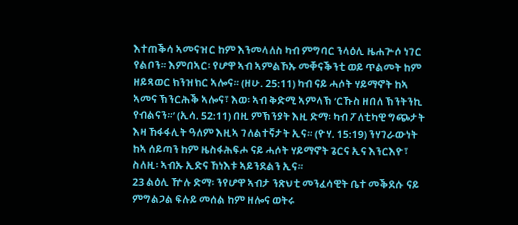እተጠቕሳ ኣመናዝር ከም እንመላለስ ካብ ምግባር ንላዕሊ ዜሐጕሶ ነገር የልቦን። እምበኣር፡ የሆዋ ኣብ ኣምልኾኡ መቐናቕንቲ ወይ ጥልመት ከም ዘይጻወር ክንዝክር ኣሎና። (ዘሁ. 25:11) ካብ ናይ ሓሶት ሃይማኖት ከኣ ኣመና ኽንርሕቕ ኣሎና፣ እወ፡ ኣብ ቅድሚ ኣምላኽ ‘ርኹስ ዘበለ ኽንትንኪ የብልናን።’ (ኢሳ. 52:11) በዚ ምኽንያት እዚ ድማ፡ ካብ ፖለቲካዊ ግጭታት እዛ ኸፋፋሊት ዓለም እዚኣ ገለልተኛታት ኢና። (ዮሃ. 15:19) ንሃገራውነት ከኣ ሰይጣን ከም ዜስፋሕፍሖ ናይ ሓሶት ሃይማኖት ጌርና ኢና እንርእዮ፣ ስለዚ፡ ኣብኡ ኢድና ኸነእቱ ኣይንደልን ኢና።
23 ልዕሊ ዅሉ ድማ፡ ንየሆዋ ኣብታ ንጽህቲ መንፈሳዊት ቤተ መቕደሱ ናይ ምግልጋል ፍሉይ መሰል ከም ዘሎና ወትሩ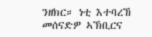ንዘክር። ነቲ እተባረኸ መሰናድዎ ኣኽቢርና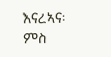እናረኣና፡ ምስ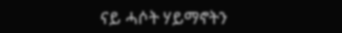ናይ ሓሶት ሃይማኖትን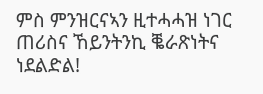ምስ ምንዝርናኣን ዚተሓሓዝ ነገር ጠሪስና ኸይንትንኪ ቘራጽነትና ነደልድል!